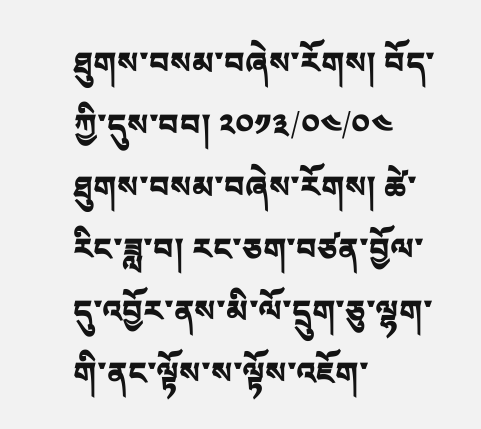ཐུགས་བསམ་བཞེས་རོགས། བོད་ཀྱི་དུས་བབ། ༢༠༡༣/༠༤/༠༤ ཐུགས་བསམ་བཞེས་རོགས། ཚེ་རིང་ཟླ་བ། རང་ཅག་བཙན་བྱོལ་དུ་འབྱོར་ནས་མི་ལོ་དྲུག་ཅུ་ལྷག་གི་ནང་ལྟོས་ས་ལྟོས་འཇོག་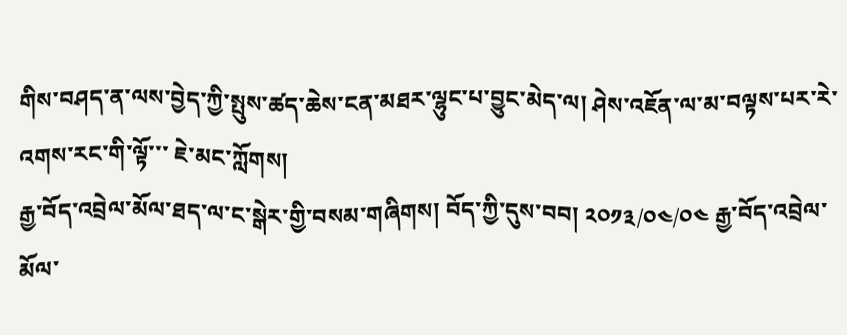གིས་བཤད་ན་ལས་བྱེད་ཀྱི་སྤུས་ཚད་ཆེས་ངན་མཐར་ལྷུང་པ་བྱུང་མེད་ལ། ཤེས་འཇོན་ལ་མ་བལྟས་པར་རེ་འགས་རང་གི་ལྟོ་་་ ཇེ་མང་ཀློགས།
རྒྱ་བོད་འབྲེལ་མོལ་ཐད་ལ་ང་སྒེར་གྱི་བསམ་གཞིགས། བོད་ཀྱི་དུས་བབ། ༢༠༡༣/༠༤/༠༤ རྒྱ་བོད་འབྲེལ་མོལ་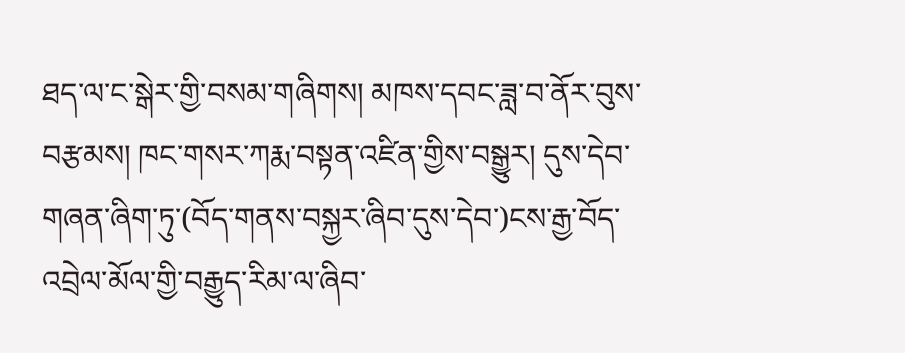ཐད་ལ་ང་སྒེར་གྱི་བསམ་གཞིགས། མཁས་དབང་ཟླ་བ་ནོར་བུས་བརྩམས། ཁང་གསར་ཀརྨ་བསྟན་འཛིན་གྱིས་བསྒྱུར། དུས་དེབ་གཞན་ཞིག་ཏུ་(བོད་གནས་བསྐྱར་ཞིབ་དུས་དེབ་)ངས་རྒྱ་བོད་འབྲེལ་མོལ་གྱི་བརྒྱུད་རིམ་ལ་ཞིབ་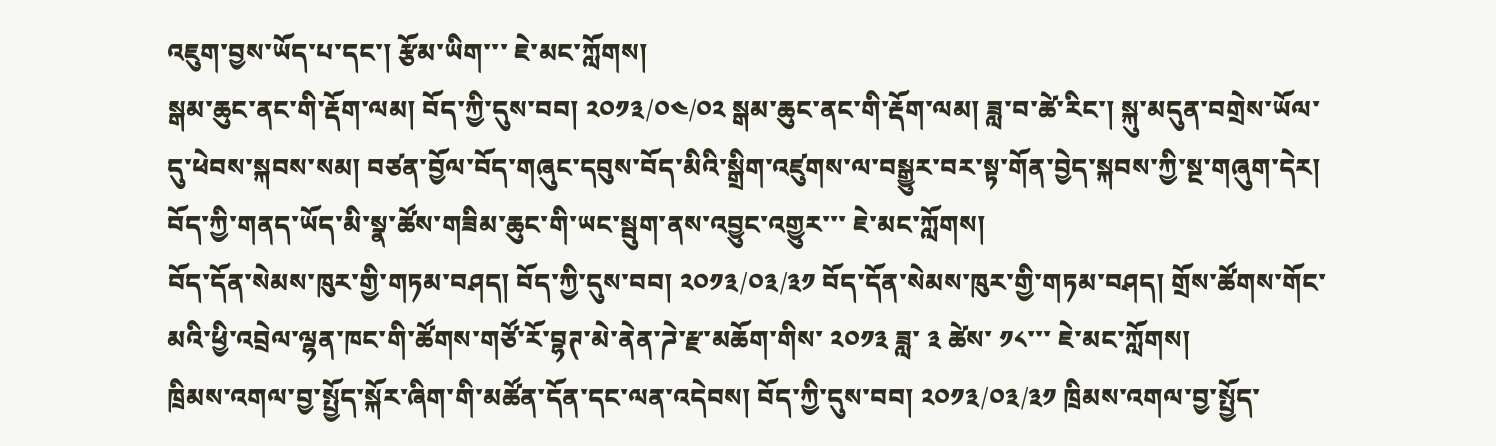འཇུག་བྱས་ཡོད་པ་དང་། རྩོམ་ཡིག་་་ ཇེ་མང་ཀློགས།
སྒམ་ཆུང་ནང་གི་རྡོག་ལམ། བོད་ཀྱི་དུས་བབ། ༢༠༡༣/༠༤/༠༢ སྒམ་ཆུང་ནང་གི་རྡོག་ལམ། ཟླ་བ་ཚེ་རིང་། སྐུ་མདུན་བགྲེས་ཡོལ་དུ་ཕེབས་སྐབས་སམ། བཙན་བྱོལ་བོད་གཞུང་དབུས་བོད་མིའི་སྒྲིག་འཛུགས་ལ་བསྒྱུར་བར་སྟ་གོན་བྱེད་སྐབས་ཀྱི་སྔ་གཞུག་དེར། བོད་ཀྱི་གནད་ཡོད་མི་སྣ་ཚོས་གཟིམ་ཆུང་གི་ཡང་སྦུག་ནས་འབྱུང་འགྱུར་་་ ཇེ་མང་ཀློགས།
བོད་དོན་སེམས་ཁུར་གྱི་གཏམ་བཤད། བོད་ཀྱི་དུས་བབ། ༢༠༡༣/༠༣/༣༡ བོད་དོན་སེམས་ཁུར་གྱི་གཏམ་བཤད། གྲོས་ཚོགས་གོང་མའི་ཕྱི་འབྲེལ་ལྷན་ཁང་གི་ཚོགས་གཙོ་རོ་བྷཊ་མེ་ནེན་ཌེ་རྫ་མཆོག་གིས་ ༢༠༡༣ ཟླ་ ༣ ཚེས་ ༡༨་་་ ཇེ་མང་ཀློགས།
ཁྲིམས་འགལ་བྱ་སྤྱོད་སྐོར་ཞིག་གི་མཚོན་དོན་དང་ལན་འདེབས། བོད་ཀྱི་དུས་བབ། ༢༠༡༣/༠༣/༣༡ ཁྲིམས་འགལ་བྱ་སྤྱོད་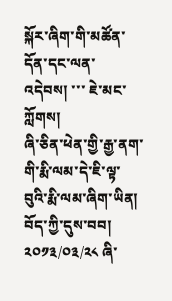སྐོར་ཞིག་གི་མཚོན་དོན་དང་ལན་འདེབས། ་་་ ཇེ་མང་ཀློགས།
ཞི་ཅིན་ཕེན་གྱི་རྒྱ་ནག་གི་རྨི་ལམ་དེ་ཇི་ལྟ་བུའི་རྨི་ལམ་ཞིག་ཡིན། བོད་ཀྱི་དུས་བབ། ༢༠༡༣/༠༣/༢༨ ཞི་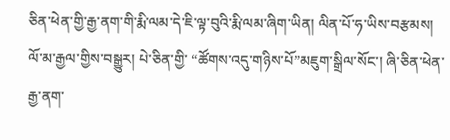ཅིན་ཕེན་གྱི་རྒྱ་ནག་གི་རྨི་ལམ་དེ་ཇི་ལྟ་བུའི་རྨི་ལམ་ཞིག་ཡིན། ལིན་པོ་ཧ་ཡིས་བརྩམས། ལོ་མ་རྒྱལ་གྱིས་བསྒྱུར། པེ་ཅིན་གྱི་ “ཚོགས་འདུ་གཉིས་པོ”མཇུག་སྒྲིལ་སོང་། ཞི་ཅིན་ཕེན་རྒྱ་ནག་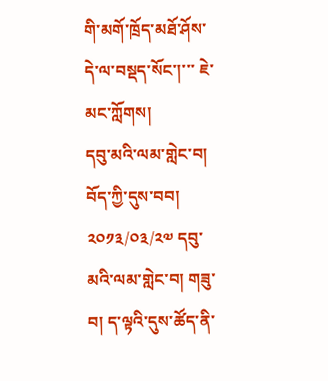གི་མགོ་ཁྲོད་མཐོ་ཤོས་དེ་ལ་བསྡད་སོང་།་་་ ཇེ་མང་ཀློགས།
དབུ་མའི་ལམ་གླེང་བ། བོད་ཀྱི་དུས་བབ། ༢༠༡༣/༠༣/༢༧ དབུ་མའི་ལམ་གླེང་བ། གཟུ་བ། ད་ལྟའི་དུས་ཚོད་ནི་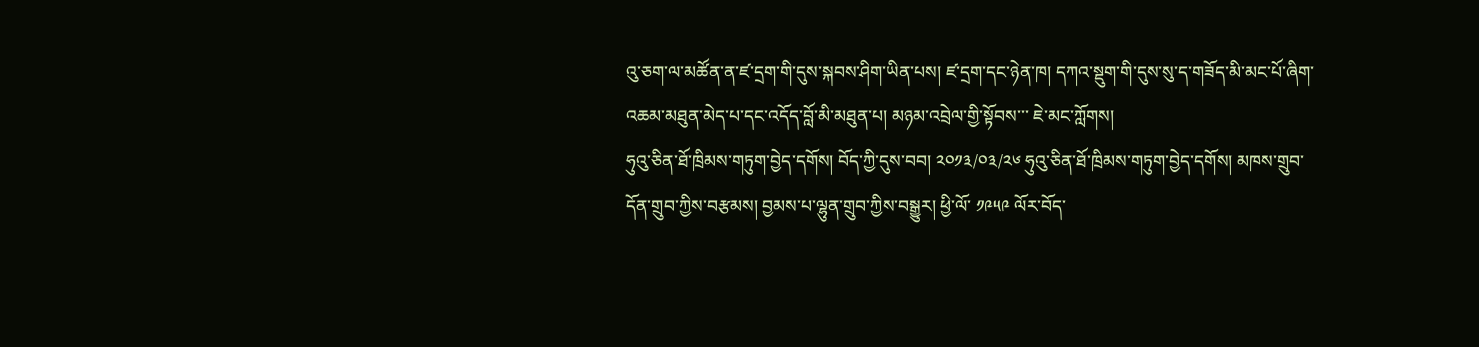འུ་ཅག་ལ་མཚོན་ན་ཛ་དྲག་གི་དུས་སྐབས་ཤིག་ཡིན་པས། ཛ་དྲག་དང་ཉེན་ཁ། དཀའ་སྡུག་གི་དུས་སུ་ད་གཟོད་མི་མང་པོ་ཞིག་འཆམ་མཐུན་མེད་པ་དང་འདོད་བློ་མི་མཐུན་པ། མཉམ་འབྲེལ་གྱི་སྟོབས་་་ ཇེ་མང་ཀློགས།
ཧུའུ་ཅིན་ཐོ་ཁྲིམས་གཏུག་བྱེད་དགོས། བོད་ཀྱི་དུས་བབ། ༢༠༡༣/༠༣/༢༦ ཧུའུ་ཅིན་ཐོ་ཁྲིམས་གཏུག་བྱེད་དགོས། མཁས་གྲུབ་དོན་གྲུབ་ཀྱིས་བརྩམས། བྱམས་པ་ལྷུན་གྲུབ་ཀྱིས་བསྒྱུར། ཕྱི་ལོ་ ༡༩༥༩ ལོར་བོད་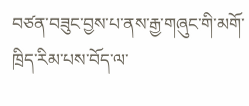བཙན་བཟུང་བྱས་པ་ནས་རྒྱ་གཞུང་གི་མགོ་ཁྲིད་རིམ་པས་བོད་ལ་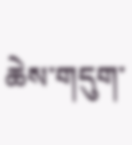ཆེས་གདུག་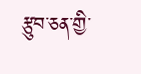རྩུབ་ཅན་གྱི་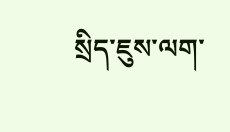སྲིད་ཇུས་ལག་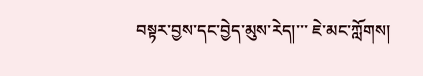བསྟར་བྱས་དང་བྱེད་མུས་རེད།་་་ ཇེ་མང་ཀློགས།